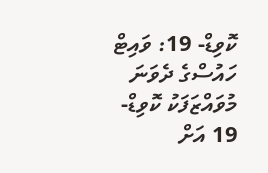ކޮވިޑް- 19: ވައިޓް ހައުސްގެ ދެވަނަ މުވައްޒަފަކު ކޮވިޑް- 19 އަށް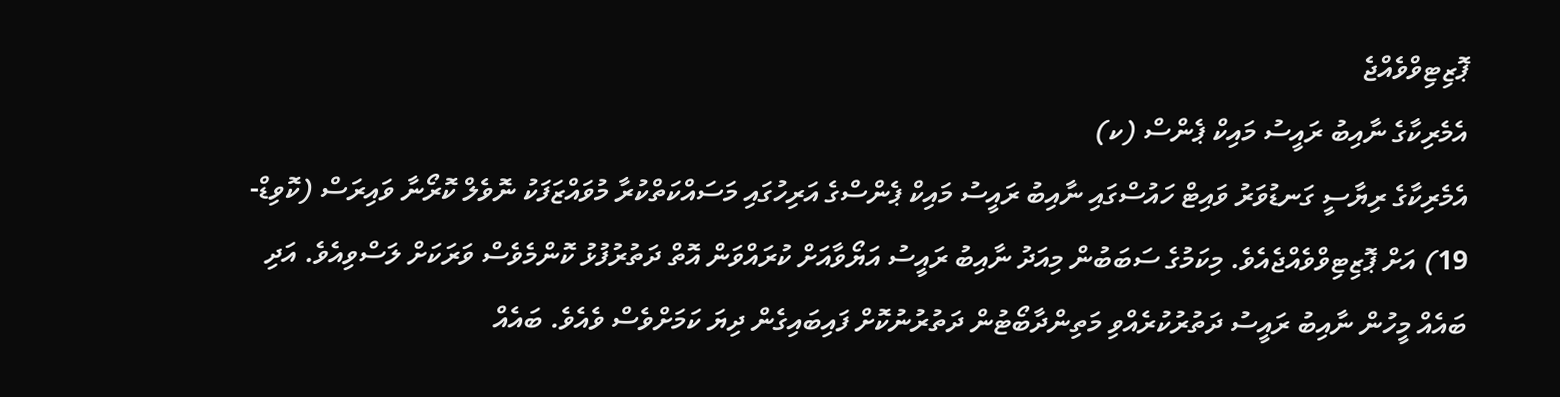ޕޮޒިޓިވްވެއްޖެ
އެމެރިކާގެ ނާއިބު ރައީސު މައިކް ޕެންސް (ކ)
އެމެރިކާގެ ރިޔާސީ ގަނޑުވަރު ވައިޓް ހައުސްގައި ނާއިބު ރައީސު މައިކް ޕެންސްގެ އަރިހުގައި މަސައްކަތްކުރާ މުވައްޒަފަކު ނޮވެލް ކޮރޯނާ ވައިރަސް (ކޮވިޑް- 19) އަށް ޕޮޒިޓިވްވެއްޖެއެވެ. މިކަމުގެ ސަބަބުން މިއަދު ނާއިބު ރައީސު އަޔޯވާއަށް ކުރައްވަން އޮތް ދަތުރުފުޅު ކޮންމެވެސް ވަރަކަށް ލަސްވިއެވެ. އަދި ބައެއް މީހުން ނާއިބު ރައީސު ދަތުރުކުރެއްވި މަތިންދާބޯޓުން ދަތުރުނުކޮށް ފައިބައިގެން ދިޔަ ކަމަށްވެސް ވެއެވެ. ބައެއް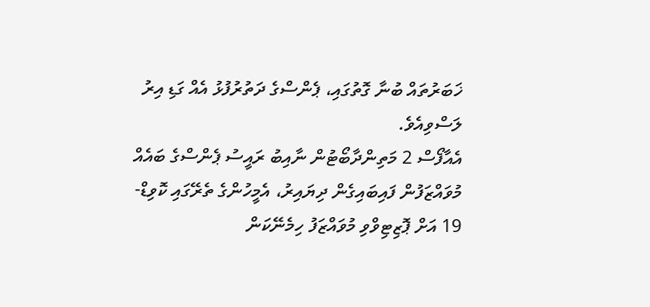ޚަބަރުތައް ބުނާ ގޮތުގައި، ޕެންސްގެ ދަތުރުފުޅު އެއް ގަޑި އިރު ލަސްވިއެވެ.
އެއާފޯސް 2 މަތިންދާބޯޓުން ނާއިބު ރައީސު ޕެންސްގެ ބައެއް މުވައްޒަފުން ފައިބައިގެން ދިޔައިރު، އެމީހުންގެ ތެރޭގައި ކޮވިޑް- 19 އަށް ޕޮޒިޓިވްވި މުވައްޒަފު ހިމެނޭކަން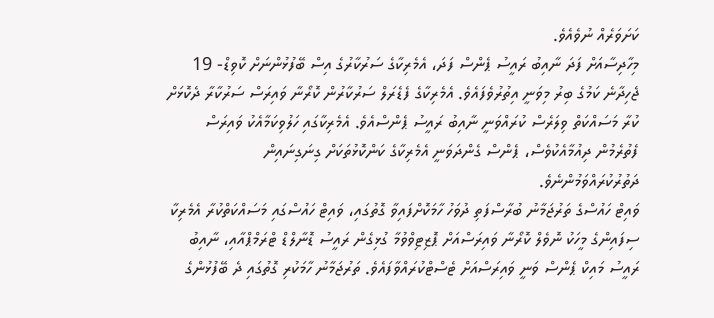ކަށަވަރެއް ނުވެއެވެ.
މިހާދިސާއަށް ފަދަ ނާއިބު ރައީސު ޕެންސް ފަދަ، އެމެރިކާގެ ސަރުކާރުގެ އިސް ބޭފުޅުންނަށް ކޮވިޑް- 19 ޖެހިދާނެ ކަމުގެ ބިރު މިވަނީ އިތުރުވެފައެވެ. އެމެރިކާގެ ފެޑެރަލް ސަރުކާރުން ކޮރޯނާ ވައިރަސް ސަރުކާރާ ދެކޮޅަށް ކުރާ މަސައްކަތް ވިލަރެސް ކުރައްވަނީ ނާއިބު ރައީސު ޕެންސްއެވެ. އެމެރިކާގައި ހަލުވިކަމާއެކު ވައިރަސް ފެތުރެމުން ދިއުމާއެކުވެސް، ޕެންސް ގެންދަވަނީ އެމެރިކާގެ ކަންކޮޅުތަކަށް ގިނަގިނައިން ދަތުރުކުރައްވަމުންނެވެ.
ވައިޓް ހައުސްގެ ތަރުޖަމާނު ބުރާސްފަތި ދުވަހު ހާމަކޮށްފައިވާ ގޮތުގައި، ވައިޓް ހައުސްގައި މަސައްކަތްކުރާ އެމެރިކާ ސިފައިންގެ މީހަކު ނޮވެލް ކޮރޯނާ ވައިރަސްއަށް ޕޮޒިޓިވްވުމާ ގުޅިގެން ރައީސު ޑޮނާލްޑް ޓްރަމްޕްއާއި، ނާއިބު ރައީސު މައިކް ޕެންސް ވަނީ ވައިރަސްއަށް ޓެސްޓްކުރައްވާފައެވެ. ތަރުޖަމާނު ހާމަކުރި ގޮތުގައި ދެ ބޭފުޅުންގެ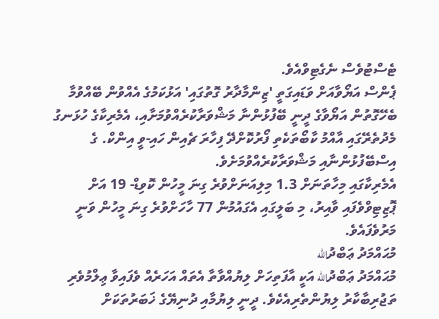ޓެސްޓުވެސް ނެގެޓިވްއެވެ.
ޕެންސް އަޔޯވާއަށް ވަޑައިގަތީ 'ޒިންމާދާރު ގޮތުގައި' އަޅުކަމުގެ އެއްވުން ބޭއްވުމާ ބެހޭގޮތުން އަޔޯވާގެ ދީނީ ބޭފުޅުންނާ މަޝްވަރާކުރެއްވުމަށާއި، އެމެރިކާގެ ހުޅަނގު މެދުތެރޭގައި އާއްމު ކާބޯތަކެތި ފޯރުކޮށްދޭ ފިހާރަ ޗެއިން ހައި-ވީ އިންކް. ގެ އިސްބޭފުޅުންނާއި މަޝްވަރާކުރެއްވުމަށެވެ.
އެމެރިކާގައި މިހާތަނަށް 1.3 މިލިއަނަށްވުރެ ގިނަ މީހުން ކޮވިޑް- 19 އަށް ޕޮޒިޓިވްވެފައި ވާއިރު، މި ބަލީގައި އެގައުމުން 77 ހާހަށްވުރެ ގިނަ މީހުން ވަނީ މަރުވެފައެވެ.
މުޙައްމަދު ޢަބްދުالله
މުޙައްމަދު ޢަބްދުالله އަކީ އާފަތިހަށް ލިޔުއްވާތާ އެތައް އަހަރެއް ވެފައިވާ ޢިލްމުވެރި ތަޖުރިބާކާރު ލިޔުންތެރިއެކެވެ. ދީނީ ލިޔުމާއި ދުނިޔޭގެ ޚަބަރުތަކަށް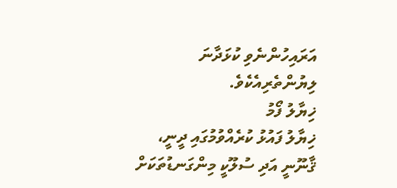އަރައިހުންނެވި ކުޅަދާނަ ލިޔުންތެރިއެކެވެ.
ޚިޔާލު ފޯމު
ޚިޔާލު ފައުޅު ކުރެއްވުމުގައި ދީނީ، ޤާނޫނީ އަދި ސުލޫކީ މިންގަނޑުތަކަށް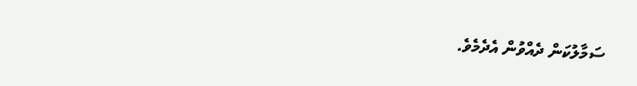ސަމާލުކަން ދެއްވުން އެދެމެވެ.